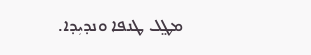ܡܛ݀ܠ ܛܢܦܐ ܘܢܕܝܼܕܐ.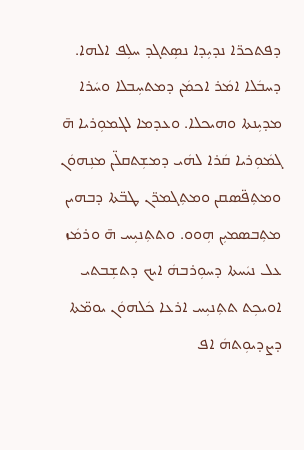ܕܦܬܟܪ̈ܐ ܢܕܝܼܕܐ ܢܣܼܬܓܕ ܚܠܼܦ ܐܠܗܐ. ܕܚܒܿܠܐ ܐܡܿܪ ܐܟܡܿܢ ܕܡܬܚܼܒܠܐ ܘܚܿܪܐ ܡܕܝܼܢܬܐ ܘܗܝܟܠܐ. ܘܥܕܡܐ ܠܓܡܘܼܪܝܐ ܗ̄ ܓܡܿܘܼܪܝܐ ܩܿܪܐ ܠܗܿܝ ܕܡܫܼܬܩܠ̈ܢ ܡܢܼܗܘܿܢ ܘܡܬܼܦ̈ܣܩܢ ܘܡܬܼܓܡܪ̈ܢ ܛܒ̈ܬܐ ܕܒܗܝܢ ܡܬܼܒܣܡܝܼܢ ܗܼܘܘ. ܘܬܬܼܢܝܼܚ ܗ̄ ܘܪܡܿܙ ܥܠ ܢܝܿܚܬܐ ܕܚܘܼܪܒܗܿ ܐܝܟ ܕܬܫܼܒܬܝ ܐܘܝܟܼܬ ܬܬܼܢܝܼܚ ܐܪܥܐ ܟܿܠܗܘܿܢ ܝܘܡ̈ܬܐ ܕܨܕܝܘܼܬܗܿ ܐܦ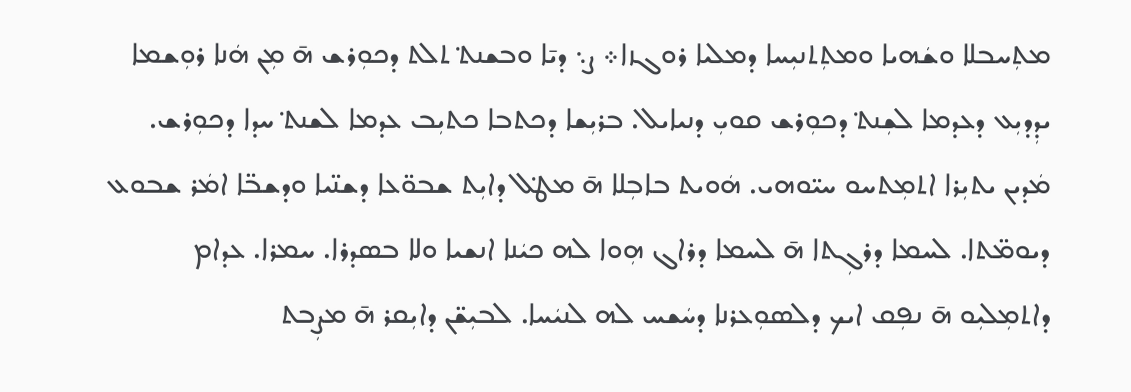ܡܬܼܚܒܠܐ ܘܫܿܗܝܐ ܘܡܬܼܬܢܝܼܚܐ ܕܡܠܝܐ ܪܘܓܙܐ܀ ܨ܆ ܕܝ̄ܐ ܘܒܫܢܬ݀ ܬܠܬ ܕܟܘܼܪܫ ܗ̄ ܡܼܢ ܗܿܢܐ ܪܘܼܫܡܐ ܝܕܼܕܝܼܥ ܕܥܕܡܐ ܠܫܼܢܬ݀ ܕܟܘܼܪܫ ܩܘܝܼ ܕܢܝܐܝܠ. ܒܪܝܼܫܐ ܕܟܬܒܐ ܟܬܝܼܒ ܥܕܡܐ ܠܫܢܬ݀ ܚܕܐ ܕܟܘܼܪܫ. ܡܿܕܝܢ ܝܬܝܼܪܐ ܐܬܡܼܬܚܘ ܚܝ̈ܘܗܝ. ܗܿܘܝܬ ܒܐܒܼܠܐ ܗ̄ ܡܛ݀ܠ ܕܐܝܼܬ ܫܒܘ̈ܥܐ ܕܫܢ̈ܝܐ ܘܕܫܒ̈ܐ ܐܡܿܪ ܫܒܘܥ ܕܝܘܡ̈ܬܐ. ܠܚܡܐ ܕܪܓܼܬܐ ܗ̄ ܠܚܡܐ ܕܪܐܓ ܗܼܘܐ ܠܗ ܟܝܿܢܐ ܐܢܫܝܐ ܘܠܐ ܒܣܕܪܐ. ܚܡܪܐ. ܥܕܐܡ ܕܐܬܡܼܠܝܼܘ ܗ̄ ܢܦܼܩ ܐܝܟ ܕܠܣܘܼܥܪܢܐ ܕܚܿܫܚ ܠܗ ܠܢܝܿܚܐ. ܠܒܝܼܫ̈ܢ ܕܐܝܼܩܪ ܗ̄ ܡܨܼܒܬ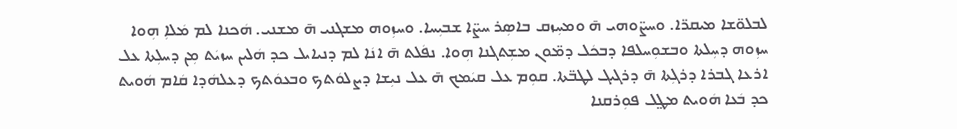ܠܒܠܘ̈ܫܐ ܡܝܩܪ̈ܐ. ܘܚܨ̈ܘܗܝ ܗ̄ ܘܡܚܼܙܩ ܒܐܣܼܪ ܚܨ̈ܐ ܫܒܝܼܚܐ. ܘܚܙܼܘܗ ܡܫܓܢܝ ܗ̄ ܡܫܢܝ. ܗܿܟܢܐ ܠܡ ܡܿܠܐܼ ܗܼܘܐ ܚܙܼܘܗ ܕܚܼܠܬܐ ܘܒܫܘܼܚܠܦܐ ܕܒܟܿܠ ܕܡ̈ܘܢ ܡܫܼܬܓܢܐ ܗܼܘܐ. ܢܦܿܠܬ ܗ̄ ܐܢܿܐ ܠܡ ܕܢܝܐܝܠ ܟܕ ܗܿܠܝܢ ܚܙܝܿܬ ܡܼܢ ܕܚܠܼܬܐ ܥܠ ܐܪܥܐ ܓܒܪܐ ܕܪܓܼܬܐ ܗ̄ ܕܪܓܝܓ ܠܛܒ̈ܬܐ. ܩܘܼܡ ܥܠ ܩܝܿܡܟ ܗ̄ ܥܠ ܢܝܼܫܐ ܕܨܠܘܿܬܟ ܘܒܥܘܿܬܟ ܕܥܠܗܿܕܐ ܩܿܐܡ ܗܿܘܝܬ ܟܕ ܒܿܥܐ ܗܿܘܝܬ ܡܛ݀ܠ ܦܘܼܪܩܢܐ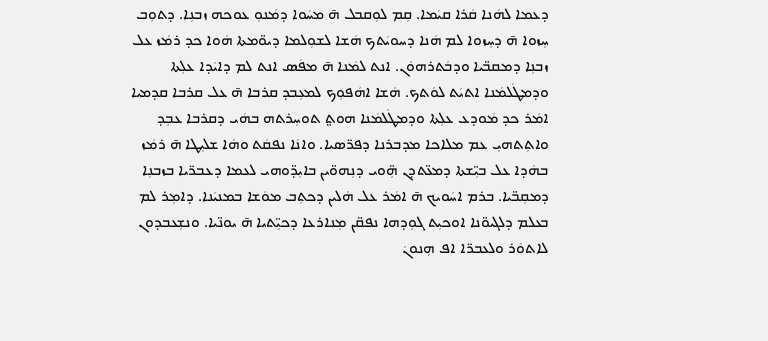ܕܥܡܐ ܠܗܿܢܐ ܩܿܪܐ ܩܝܿܡܐ. ܩܼܡ ܠܘܼܩܒܠ ܗ̄ ܡܚܿܘܐ ܕܡܿܢܘܼ ܥܘܟܗ ܙܒܢܼܐ. ܕܬܘܼܒ ܚܼܙܘܐ ܗ̄ ܕܚܼܙܘܐ ܠܡ ܗܿܢܐ ܕܚܘܝܿܬܟ ܗܿܫܐ ܠܫܘܼܠܡܐ ܕܝܘ̈ܡܬܐ ܗܿܘܐ ܟܕ ܪܡܿܙ ܥܠ ܙܒܢܼܐ ܕܡܩܒ̈ܝܐ ܘܕܒܿܬܪܗܘܿܢ. ܐܢܬ ܠܡܿܢܐ ܗ̄ ܡܦܿܣ ܐܢܬ ܠܡ ܕܐܝܿܕܐ ܥܠܼܬܐ ܘܕܡܛܿܠܡܿܢܐ ܐܬܝܿܬ ܠܘܿܬܟ. ܗܿܫܐ ܐܗܿܦܘܼܟ ܠܡܥܼܒܕ ܩܪܒܐ ܗ̄ ܥܠ ܩܪܒܐ ܩܕܡܝܐ ܐܡܿܪ ܟܕ ܡܿܘܕܥ ܥܠܼܬܐ ܘܕܡܛܿܠܡܿܢܐ ܗܘܬ݀ ܬܘܚܼܪܬܗ ܒܗܿܝ ܕܩܪܒܐ ܥܒܼܕ ܘܐܬܼܬܗܝܼ ܥܡ ܡܠܐܟܐ ܡܕܒܪܢܐ ܕܦܪ̈ܣܝܐ. ܘܐܢܿܐ ܢܦܩܿܬ ܘܗܿܐ ܫܠܝܼܛܐ ܗ̄ ܪܡܿܙ ܒܗܿܕܐ ܥܠ ܒܝܼ̈ܫܬܐ ܕܡܥ̈ܬܕܢ ܗܼ̈ܘܝ ܕܢܼܗܘ̈ܝܢ ܒܐܝܼܕ̈ܘܗܝ ܠܥܡܐ ܕܥܒܪ̈ܝܐ ܒܙܒܢܼܐ ܕܡܩܼܒ̈ܝܐ. ܒܪܡ ܐܚܿܘܝܟ ܗ̄ ܐܡܿܪ ܥܠ ܗܿܠܝܢ ܕܟܬܼܒ ܡܘܿܫܐ ܒܡܢܝܿܢܐ. ܕܐܡܼܪ ܠܡ ܒܥܠܡ ܕܠܓܝܘ̈ܢܐ ܐܘܟܝܼܬ ܓܘܼܕܗܐ ܢܦܩ̈ܢ ܡܼܢܐܪܥܐ ܕܟܝܼ̈ܬܝܐ ܗ̄ ܝܘܢ̈ܝܐ. ܘܢܫܼܥܒܕܘܢ ܠܐܬܘܿܪ ܘܠܥܒܪ̈ܐ ܐܦ ܗܼܢܘܢܿ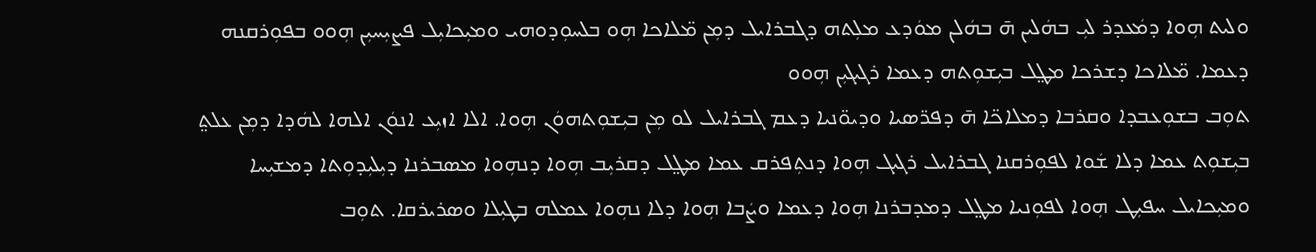ܘܠܝܬ ܗܼܘܐ ܕܡܿܥܕܪ ܠܝܼ ܒܗܿܠܝܢ ܗ̄ ܒܗܿܠܢ ܡܘܿܕܥ ܡܠܼܬܗ ܕܓܒܪܐܝܠ ܕܡܼܢ ܡ̈ܠܐܟܐ ܗܼܘ ܒܠܚܘܼܕܘܗܝ ܘܡܝܼܟܐܝܼܠ ܦܨܝܼܚܝܼܢ ܗܼܘܘ ܒܦܘܼܪܩܢܗ ܕܥܡܐ. ܡ̈ܠܐܟܐ ܕܫܪܟܐ ܡܛ݀ܠ ܒܝܼܫܘܼܬܗ ܕܥܡܐ ܪܓܝܓܝܼܢ ܗܼܘܘ
ܬܘܼܒ ܒܫܘܼܥܒܕܐ ܘܩܪܒܐ ܕܡܠܐܟ̈ܐ ܗ̄ ܕܦܪ̈ܣܝܐ ܘܕܝܘ̈ܢܝܐ ܕܥܡ ܓܒܪܐܝܠ ܠܘ ܡܼܢ ܒܝܼܫܘܼܬܗܘܿܢ ܗܼܘܐ. ܐܠܐ ܐܙܝܼܥ ܐܢܘܿܢ ܐܠܗܐ ܠܗܿܕܐ ܕܡܼܢ ܥܠܬ݀ ܒܝܼܫܘܼܬ ܥܡܐ ܕܠܐ ܫܿܘܐ ܠܦܘܼܪܩܢܐ ܓܒܪܐܝܠ ܪܓܝܓ ܗܼܘܐ ܕܢܬܼܦܪܩ ܥܡܐ ܡܛ݀ܠ ܕܩܪܝܼܒ ܗܼܘܐ ܕܢܗܼܘܐ ܡܣܒܪܢܐ ܕܝܼܠܝܼܕܘܼܬܐ ܕܡܫܝܼܚܐ ܘܡܝܼܟܐܝܠ ܚܦܝܼܛ ܗܼܘܐ ܠܦܘܼܢܝܐ ܡܛ݀ܠ ܕܡܕܒܪܢܐ ܗܼܘܐ ܕܥܡܐ ܘܨܿܒܐ ܗܼܘܐ ܕܠܐ ܢܗܼܘܐ ܥܡܠܗ ܒܛܝܼܠܐ ܘܣܪܝܪܩܐ. ܬܘܼܒ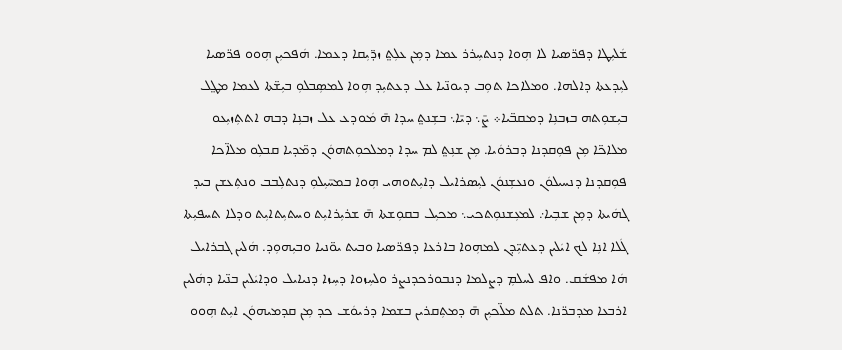ܫܿܠܝܼܛܐ ܕܦܪ̈ܣܝܐ ܠܐ ܗܼܘܐ ܕܢܬܚܼܪܪ ܥܡܐ ܕܡܼܢ ܥܠܼܬ݀ ܙܕ̈ܝܼܩܐ ܕܥܡܐ. ܗܿܦܟܝܼܢ ܗܼܘܘ ܦܪ̈ܣܝܐ ܠܝܼܕܥܬܐ ܕܐܠܗܐ. ܘܡܠܐܟܐ ܬܘܼܒ ܕܝܘܢ̈ܝܐ ܥܠ ܕܥܬܝܼܕ ܗܼܘܐ ܠܡܣܼܒܠܘܼ ܒܝܼܫ̈ܬܐ ܠܥܡܐ ܡܛ݀ܠ ܒܝܼܫܘܼܬܗ ܒܙܒܢܼܐ ܕܡܩܒ̈ܝܐ܀ ܨ̄܆ ܕܝ̄ܐ܆ ܒܫܼܢܬ݀ ܚܕܐ ܗ̄ ܡܿܘܕܥ ܥܠ ܙܒܢܼܐ ܕܒܗ ܐܬܬܼܙܝܼܥܘ ܡܠܐܟ̈ܐ ܡܼܢ ܦܘܼܩܕܢܐ ܕܒܪܘܿܝܐ. ܡܼܢ ܫܢܼܬ݀ ܠܡ ܚܕܐ ܕܡܠܟܘܼܬܗܘܿܢ ܕܡ̈ܕܝܐ ܩܒܠܼܘ ܡܠܐ̈ܟܐ ܦܘܼܩܕܢܐ ܕܢܚܝܠܘܿܢ ܘܢܥܫܼܢܘܿܢ ܠܝܼܣܪܐܝܠ ܕܐܝܼܬܘܗܝ ܗܼܘܐ ܒܡܚ̄ܝܼܠܘܼ ܕܢܬܠܼܒܒ ܘܢܬܼܥܫܢ ܒܝܕ ܓܗܿܝܬܐ ܕܡܼܢ ܫܒܼܝܐ܇ ܠܡܥܼܫܢܘܼܬܟܝ܆ ܡܟܝܼܠ ܒܩܘܼܫܬܐ ܗ̄ ܫܪܝܼܪܐܝܼܬ ܘܚܬܝܼܬܐܝܼܬ ܘܕܠܐ ܬܚܦܝܼܬܐ ܓܿܠܐ ܐܢܼܐ ܠܟ ܐܝܿܠܝܢ ܕܥܬܝܼ̈ܕܢ ܠܡܗܼܘܐ ܒܐܪܥܐ ܕܦܪ̈ܣܝܐ ܘܒܝܬ ܝܘ̈ܢܝܐ ܘܒܝܼܗܘܼܕ. ܗܿܠܝܢ ܓܒܪܐܝܠ ܗܿܐ ܡܦܫܿܩ. ܘܐܦ ܠܚܠܡܼ ܕܨܠܡܐ ܕܢܒܘܪܟܕܢܨܪ ܘܠܚܼܙܘܐ ܕܚܼܙܐ ܕܢܝܐܝܠ ܘܕܐܝܿܠܝܢ ܒܢ̈ܝܐ ܕܗܿܠܝܢ ܐܪܒܥܐ ܡܕܒܪ̈ܢܐ. ܬܠܬ ܡܠ̈ܟܝܼܢ ܗ̄ ܕܡܬܼܩܪܝܢ ܒܫܡܐ ܕܪܝܘܿܫ ܟܕ ܡܼܢ ܩܕܡܝܗܘܿܢ ܐܝܼܬ ܗܼܘܘ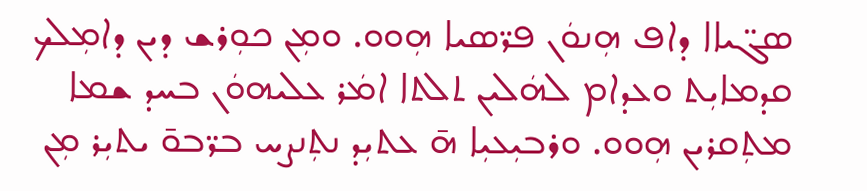ܣܓ̈ܝܐܐ ܕܐܦ ܗܼܢܘܿܢ ܦܪ̈ܣܝܐ ܗܼܘܘ. ܘܡܼܢ ܟܘܼܪܫ ܕܝܢ ܕܐܡܼܠܟ ܩܕܡܐܝܼܬ ܘܥܕܐܡ ܠܗܿܠܝܢ ܬܠܬܐ ܐܡܿܪ ܥܠܝܗܘܿܢ ܒܚܕ ܫܡܐ ܡܬܼܩܪܝܢ ܗܼܘܘ. ܘܪܒܝܼܥܝܼܐ ܗ̄ ܥܬܝܼܕ ܢܬܼܢܨܚ ܒܪ̈ܒܘ̄ ܝܬܝܼܪ ܡܼܢ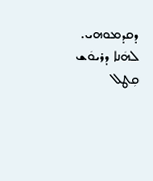ܕܩܕܡܘܗܝ. ܠܗܿܢܐ ܕܪܝܘܿܫ ܩܼܛܠ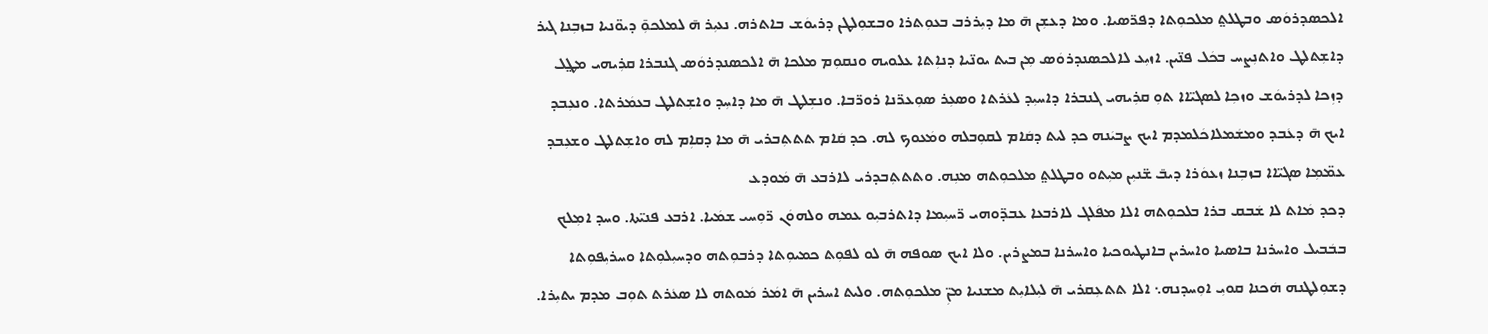ܐܠܟܣܕܪܘܿܣ ܘܒܛܠܬ݀ ܡܠܟܘܼܬܐ ܕܦܪ̈ܣܝܐ. ܘܡܐ ܕܥܫܼܢ ܗ̄ ܡܐ ܕܝܼܪܪܒ ܒܥܘܼܬܪܐ ܘܒܫܘܼܠܛܢ ܕܪܝܘܿܫ ܒܐܬܪܗ. ܢܥܝܼܪ ܗ̄ ܠܡܠܟܘܼ̄ ܕܝܘ̈ܢܝܐ ܒܙܒܼܢܐ ܓܝܪ ܕܐܫܼܬܠܛ ܘܐܬܢܼܨܚ ܒܟܿܠ ܦܢ̈ܝܢ. ܐܙܝܼܥ ܠܐܠܟܣܢܕܪܘܿܣ ܡܼܢ ܒܝܬ ܝܘܢ̈ܝܐ ܕܢܐܼܬܐ ܥܠܘܝܗ ܘܢܩܘܼܡ ܡܠܟܐ ܗ̄ ܐܠܟܣܢܕܪܘܿܣ ܓܢܒܪܐ ܩܪܼܝܗܝ ܡܛ݀ܠ ܕܙܼܟܐ ܠܕܪܝܘܿܫ ܘܙܟܼܐ ܠܣܓܝ̈ܐܐ ܬܘܼ ܩܪܼܝܗܝ ܓܢܒܪܐ ܕܐܚܝܼܕ ܠܥܿܪܬܐ ܘܣܥܼܪ ܣܘܼܥܪ̈ܢܐ ܪܘܪ̈ܒܐ. ܘܢܫܼܠܛ ܗ̄ ܡܐ ܕܐܚܼܕ ܘܐܫܼܬܠܛ ܒܥܡܿܪܬܐ. ܘܢܥܼܒܕ ܐܝܟ ܗ̄ ܕܥܿܒܕ ܘܡܫܿܡܠܐܟܿܠܡܕܡ ܐܝܟ ܨܒܝܿܢܗ ܟܕ ܠܝܬ ܕܩܿܐܡ ܠܩܘܼܒܠܗ ܘܡܿܥܘܟ ܠܗ. ܟܕ ܩܿܐܡ ܬܬܬܼܒܪܝ ܗ̄ ܡܐ ܕܩܐܼܡ ܠܗ ܘܐܫܼܬܠܛ ܘܫܥܼܒܕ ܥܡ̈ܡܼܐ ܣܓܝ̈ܐܐ ܒܙܒܼܢܐ ܙܥܘܿܪܐ ܕܝܒ̄ ܫ̈ܢܝܼܢ ܡܝܼܬܘ ܘܒܛܠܬ݀ ܡܠܟܘܼܬܗ ܡܢܼܗ. ܘܬܬܬܼܒܕܪܝ ܠܐܪܒܥ ܗ̄ ܡܿܘܕܥ
ܕܟܕ ܡܿܐܬ ܠܐ ܫܿܒܩ ܒܪܐ ܒܠܟܘܼܬܗ ܐܠܐ ܡܦܿܠܓ ܠܐܪܒܥܐ ܥܒܕ̈ܘܗܝ ܪ̈ܚܝܼܡܐ ܕܐܬܪܒܝܼܘ ܥܡܗ ܘܠܗܘܿܢ ܪ̈ܘܼܚܝ ܫܡܿܝܐ. ܐܪܒܥ ܦܢܝ̈ܬܐ. ܘܚܕ ܐܡܼܠܟ ܒܒܿܒܝܠ ܘܐܚܪܢܐ ܒܐܣܝܐ ܘܐܚܪܝܢ ܒܐܢܛܝܘܟܝܐ ܘܐܚܪܢܐ ܒܡܨܪܝܢ. ܘܠܐ ܐܝܟ ܣܘܦܗ ܗ̄ ܠܘ ܠܦܘܼܬ ܟܡܝܘܼܬܐ ܕܪܒܘܼܬܗ ܘܕܚܝܼܠܘܼܬܐ ܘܚܪܝܼܦܘܼܬܐ ܕܫܘܼܠܛܢܗ ܗܿܟܢܐ ܩܘܝܼ ܐܘܼܚܕܢܗ܆ ܐܠܐ ܬܬܥܼܩܪܝ ܗ̄ ܠܝܼܠܐܝܼܬ ܡܫܢܝܐ ܡܢܼ̈ ܡܠܟܘܼܬܗ. ܘܠܝܬ ܐܚܪܝܢ ܗ̄ ܐܡܿܪ ܡܿܘܬܗ ܠܐ ܣܥܿܪܬ ܬܘܼܒ ܡܕܡ ܝܬܝܼܪܐ.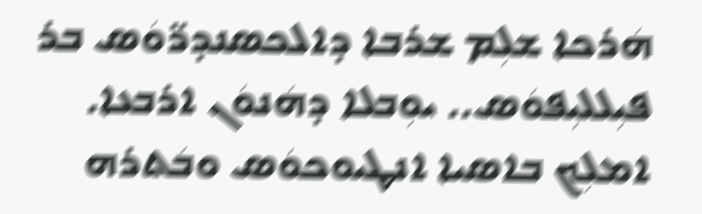ܗܿܪܟܐ ܫܠܼܡ ܫܪܒܐ ܕܐܠܟܣܢܕܪ̈ܘܿܣ ܒܪ ܦܝܼܠܠܝܼܦܘܿܣ.. ܝܘܼܒܠܐ ܕܗܿܢܘܿܢ ܐܪܒܥܐ. ܐܡܠܼܟ ܒܐܣܝܐ ܐܢܛܝܘܟܘܿܣ ܘܒܿܬܪܗ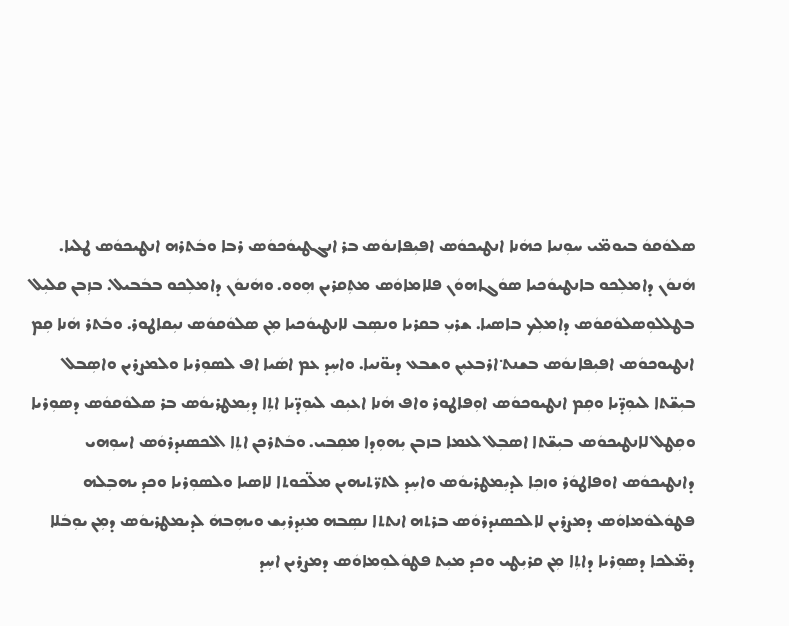ܣܠܘܿܩܘܿ ܒܝܘܡ̈ܝ ܚܘܼܢܝܐ ܟܗܿܢܐ ܐܢܛܝܟܘܿܣ ܐܦܝܼܦܐܢܘܿܣ ܒܪ ܐܢܓܛܝܘܿܟܘܿܣ ܪܒܐ ܘܒܿܬܪܗ ܐܢܛܝܟܘܿܣ ܛܠܝܐ. ܗܿܢܘܿܢ ܕܐܡܠܼܟܘ ܒܐܢܛܝܘܿܟܝܐ ܣܘܿܓܐܗܘܿܢ ܦܠܐܡܐܘܿܣ ܡܬܼܩܪܝܢ ܗܼܘܘ. ܘܗܿܢܘܿܢ ܕܐܡܠܼܟܘ ܒܒܿܒܝܠ. ܒܙܼܒܢ ܩܠܝܼܠ ܒܛܠܠܘܼܣܠܘܿܩܘܿܣ ܕܐܡܠܼܟ ܒܐܣܝܐ. ܫܪܝܼ ܒܩܪܝܐ ܘܢܣܼܒ ܠܐܢܛܝܘܿܟܝܐ ܡܼܢ ܣܠܘܿܩܘܿܣ ܢܝܼܩܐܛܘܪ. ܘܒܿܬܪ ܗܿܢܐ ܩܼܡ ܐܢܛܝܘܟܘܿܣ ܐܦܝܼܦܐܢܘܿܣ ܒܫܢܬ݀ ܐܪܒܥܝܼܢ ܘܫܒܥ ܕܝܘ̈ܢܝܐ. ܘܐܚܼܕ ܥܡ ܐܣܿܝܐ ܐܦ ܠܣܘܼܪܝܐ ܘܠܡܨܪܝܢ ܘܐܣܼܒܠ ܒܝܼܫ̈ܬܐ ܠܝܘܼܕ̈ܝܐ ܘܩܼܡ ܐܢܛܝܘܟܘܿܣ ܐܘܼܦܐܛܘܪ ܘܐܦ ܗܿܢܐ ܐܥܝܼܩ ܠܝܘܼܕ̈ܝܐ ܐܬܼܐ ܕܝܼܡܛܪܝܘܿܣ ܒܪ ܣܠܘܿܩܘܿܣ ܕܣܘܼܪܝܐ ܘܩܼܛܠ ܠܐܢܛܝܟܘܿܣ ܒܝܼܫ̈ܬܐ ܐܣܒܼܠ ܠܥܡܐ ܒܙܒܢ ܝܼܗܘܼܕܐ ܡܩܼܒܝ. ܘܒܿܬܪܟܢ ܐܬܼܐ ܐܠܟܣܢܕܪܘܿܣ ܐܚܘܼܗܝ ܕܐܢܛܝܟܘܿܣ ܐܘܦܐܛܘܿܪ ܘܙܟܼܐ ܠܕܝܼܡܛܪܝܘܿܣ ܘܐܚܼܕ ܠܬܪ̈ܬܝܗܝܢ ܡܠ̈ܟܘܬܐ ܠܐܣܝܐ ܘܠܣܘܼܪܝܐ ܘܟܕ ܝܗܒܼܠܗ ܦܛܘܿܠܘܿܡܐܘܿܣ ܕܡܨܪܝܢ ܠܐܠܟܣܢܕܪܘܿܣ ܒܪܬܗ ܐܢܬܬܐ ܢܣܼܒܗ ܡܢܼܕܪܝܼܫ ܘܝܗܼܒܗܿ ܠܕܝܡܛܪܝܘܿܣ ܕܡܼܢ ܝܘܼܒܿܠܐ ܕܡ̈ܠܟܐ ܕܣܘܼܪܝܐ ܕܐܬܼܐ ܡܼܢ ܩܪܝܼܛܝ ܘܟܕ ܡܝܼܬ ܦܛܘܿܠܘܼܡܐܘܿܣ ܕܡܨܪܝܢ ܐܚܼܕ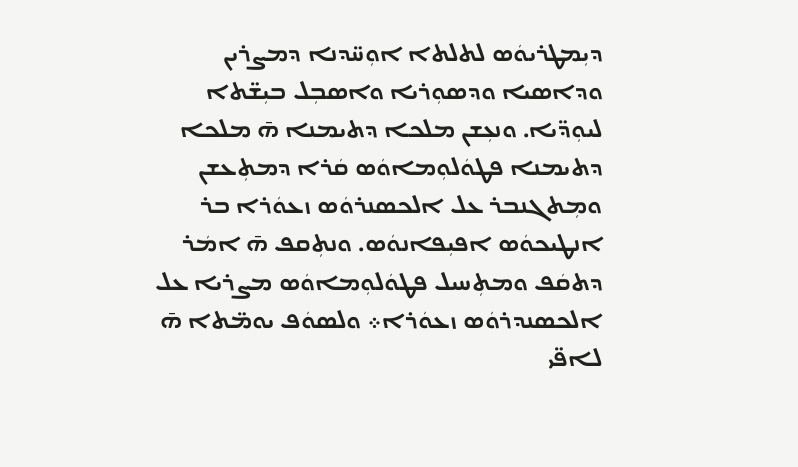ܕܝܼܡܛܪܝܘܿܣ ܠܬܠܬܐ ܐܘܼܚ̈ܕܢܐ ܕܡܨܪܝܢ ܘܕܐܣܝܐ ܘܕܣܘܼܪܝܐ ܘܐܣܒܼܠ ܒܝܼܫ̈ܬܐ ܠܝܘܼܕ̈ܝܐ. ܘܢܥܼܫܢ ܡܠܟܐ ܕܬܝܡܢܐ ܗ̄ ܡܠܟܐ ܕܬܝܡܢܐ ܦܛܘܿܠܘܼܡܐܘܿܣ ܩܿܪܐ ܕܡܬܼܥܫܢ ܘܡܼܬܓܢܒܪ ܥܠ ܐܠܟܣܢܪܘܿܣ ܙܥܘܿܪܐ ܒܪ ܐܢܛܝܟܘܿܣ ܐܦܝܼܦܐܢܘܿܣ. ܘܢܬܼܩܦ ܗ̄ ܐܡܿܪ ܕܬܩܿܦ ܘܡܬܼܚܝܠ ܦܛܘܿܠܘܼܡܐܘܿܣ ܡܨܪܝܐ ܥܠ ܐܠܟܣܢܕܪܘܿܣ ܙܥܘܿܪܐ܀ ܘܠܣܘܿܦ ܝܘܡ̈ܬܐ ܗ̄ ܠܐܦ̈ܝ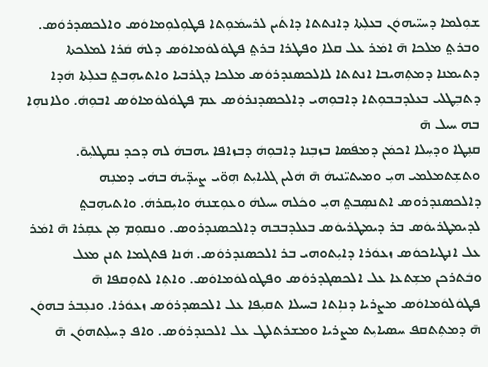ܫܘܼܠܡܐ ܕܚܝ̈ܝܗܘܿܢ ܒܥܠܼܬܐ ܕܐܢܬܬܐ ܕܐܬܿܝܢ ܠܪܚܡܿܘܼܬܐ ܦܛܘܼܠܘܼܡܐܘܿܣ ܘܐܠܟܣܕܪܘܿܣ. ܘܒܪܬ݀ ܡܠܟܐ ܗ̄ ܐܡܿܪ ܥܠ ܩܠܐ ܘܦܛܪܐ ܒܪܬ݀ ܦܛܘܿܠܘܿܡܐܘܿܣ ܕܠܗܿ ܩܿܪܐ ܠܡܠܟܬܐ ܕܬܝܡܢܐ ܕܡܬܼܗܝܒܐ ܐܢܬܬܐ ܠܐܠܟܣܢܕܪܘܿܣ ܡܠܟܐ ܕܓܪܒܝܐ ܘܐܬܝܗܼܒܬ݀ ܒܥܠܼܬܐ ܗܿܕܐ ܕܬܒܼܛܠܝ ܒܥܠܕܒܒܘܼܬܐ ܕܐܒܘܼܗܝ ܕܐܠܟܣܕܢܪܘܿܣ ܥܡ ܦܛܘܿܠܘܿܡܐܘܿܣ ܐܒܘܼܗܿ. ܘܠܐܢܗܼܐ ܒܗ ܚܝܠ ܗ̄
ܩܢܼܛܐ ܘܕܚܼܠܐ ܐܟܡܿܢ ܕܡܦܿܣܐ ܒܙܒܼܢܐ ܕܐܒܘܼܗܿ ܕܒܙܐܦܐ ܝܗܒܗܿ ܠܗ ܕܟܕ ܢܩܛܠܝܼܘ̄. ܘܬܫܼܬܡܠܡܝ ܗܝܼ ܘܡܝܬܝ̈ܢܝܗܿ ܗ̄ ܗܿܠܝܢ ܓܠܝܐܝܼܬ ܗܼܘ̈ܝ ܨܝܕ̈ܝܗܿ ܒܗܿܝ ܕܡܢܼܗ ܕܐܠܟܣܢܕܪܘܣ ܐܬܢܣܼܒܬ݀ ܗܝܼ ܘܟܿܠܗ ܚܝܠܗܿ ܘܥܘܼܫܢܗܿ ܘܐܝܼܩܪܗܿ. ܘܐܬܝܗܼܒܬ݀ ܠܕܝܡܛܪܝܘܿܣ ܒܪ ܕܝܡܛܪܝܘܿܣ ܒܥܠܕܒܒܗ ܕܐܠܟܣܢܕܪܘܣ. ܘܢܩܘܼܡ ܡܼܢ ܥܩܼܪܐ ܗ̄ ܐܡܿܪ ܥܠ ܐܢܛܝܐܟܘܿܣ ܙܥܘܿܪܐ ܕܐܝܼܬܘܗܝ ܒܪ ܐܠܟܣܢܕܪܘܿܣ. ܗܿܢܐ ܦܬܓܡܐ ܬܢܢ ܡܥܠ ܘܒܿܬܪܟܢ ܡܫܼܬܥܐ ܥܠ ܐܠܟܣܓܕܪܘܿܣ ܘܦܛܘܠܘܿܡܐܘܿܣ. ܘܐܬܼܐ ܠܬܘܼܩܦܐ ܗ̄ ܦܛܘܿܠܘܿܡܐܘܿܣ ܡܨܪܝܐ ܕܢܐܼܬܐ ܒܚܝܠܐ ܬܩܝܼܦܐ ܥܠ ܐܠܟܣܕܪܘܿܣ ܙܥܘܿܪܐ. ܘܢܥܼܒܪ ܒܗܘܿܢ ܗ̄ ܕܡܬܼܬܩܦ ܚܣܝܐܝܼܬ ܡܨܪܝܐ ܘܡܫܪܬܠܛ ܥܠ ܐܠܟܢܕܪܘܿܣ. ܘܐܦ ܕܚܠܼܬܗܘܿܢ ܗ̄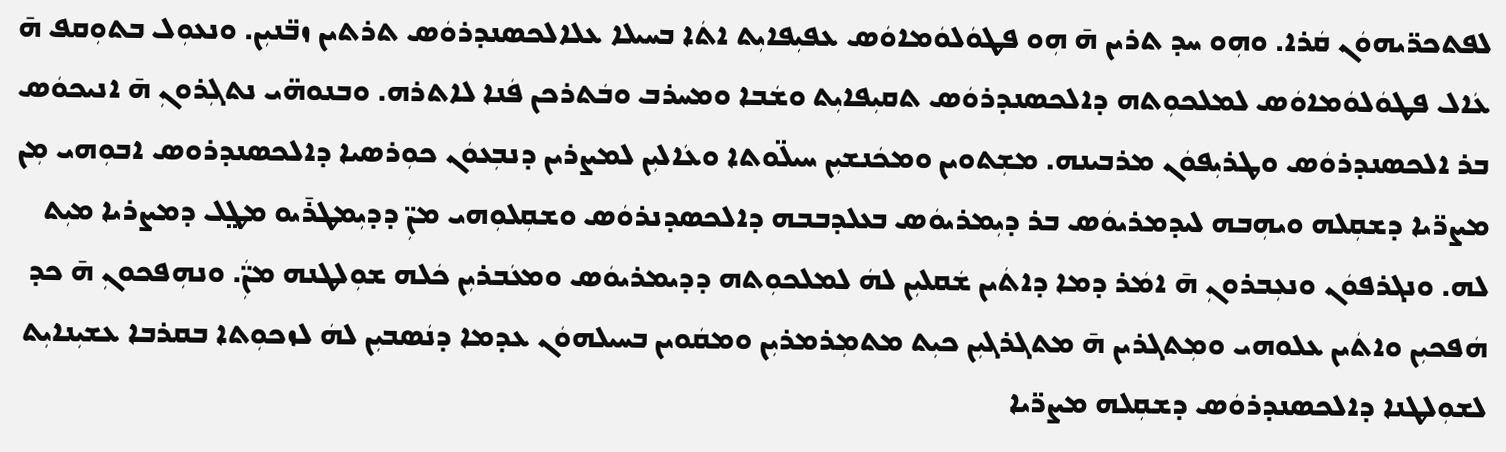ܠܦܬܟܪ̈ܝܗܘܿܢ ܩܿܪܐ. ܘܗܼܘ ܚܕ ܬܪܝܢ ܗ̄ ܗܼܘ ܦܛܘܿܠܘܿܡܐܘܿܣ ܥܦܝܼܦܐܝܼܬ ܐܬܿܐ ܒܚܝܠܐ ܥܠܐܠܟܣܢܕܪܘܿܣ ܬܪܬܝܢ ܙܒ̈ܢܝܼܢ. ܘܢܥܘܼܠ ܒܬܘܼܩܦ ܗ̄ ܥܿܐܠ ܦܛܘܿܠܘܿܡܐܘܿܣ ܠܡܠܟܘܼܬܗ ܕܐܠܟܣܢܕܪܘܿܣ ܬܩܝܼܦܐܝܼܬ ܘܫܿܒܐ ܘܡܚܪܒ ܘܒܿܬܪܟܢ ܦܿܢܐ ܠܐܬܪܗ. ܘܒܢܘܗ̈ܝ ܢܬܓܼܪܘܢܼ ܗ̄ ܐܢܝܟܘܿܣ ܒܪ ܐܠܟܣܢܕܪܘܿܣ ܘܛܪܝܼܦܘܿܢ ܡܪܒܝܢܗ. ܡܫܼܬܘܝܢ ܘܡܟܿܢܫܝܼܢ ܚܝܠ̈ܘܬܐ ܘܥܿܐܠܝܼܢ ܠܡܨܪܝܢ ܕܢܒܼܥܘܿܢ ܟܘܼܪܣܝܐ ܕܐܠܟܣܢܕܪܘܣ ܐܒܘܼܗܝ ܡܼܢ ܡܨܪ̈ܝܐ ܕܫܩܼܠܗ ܘܝܗܼܒܗ ܠܝܕܡܪܝܘܿܣ ܒܪ ܕܝܼܡܪܝܘܿܣ ܒܥܠܕܒܒܗ ܕܐܠܟܣܕܢܪܘܿܣ ܘܫܩܼܠܘܼܗܝ ܡܢܼ̈ ܕܕܝܼܡܛܪ̄ܝܘ ܡܛ݀ܠ ܕܡܨܪܝܐ ܡܝܼܬ ܠܗ. ܘܢܓܪܦܘܿܢ ܘܢܥܼܒܪܘܢܼ ܗ̄ ܐܡܿܪ ܕܡܐ ܕܐܬܿܝܢ ܫܿܩܠܝܼܢ ܠܗܿ ܠܡܠܟܘܼܬܗ ܕܕܝܡܪܝܘܿܣ ܘܡܥܿܒܪܝܼܢ ܟܿܠܗ ܫܘܼܠܛܢܗ ܡܢܼ̈ܿ. ܘܢܗܼܦܟܘܢܼ ܗ̄ ܟܕ ܗܿܦܟܝܼܢ ܘܐܬܿܝܢ ܥܠܘܗܝ ܘܡܼܬܓܪܝܢ ܗ̄ ܡܬܓܪܓܝܼܢ ܟܝܼܬ ܡܬܡܼܪܡܪܝܼܢ ܘܡܩܿܘܝܢ ܒܚܝܠܗܘܿܢ ܥܕܡܐ ܕܢܿܣܒܝܼܢ ܠܗܿ ܠܙܟܘܼܬܐ ܒܩܪܒܐ ܥܫܝܼܢܐܝܼܬ ܠܫܘܼܠܛܢܐ ܕܐܠܟܣܢܕܪܘܿܣ ܕܫܩܼܠܗ ܡܨܪ̈ܝܐ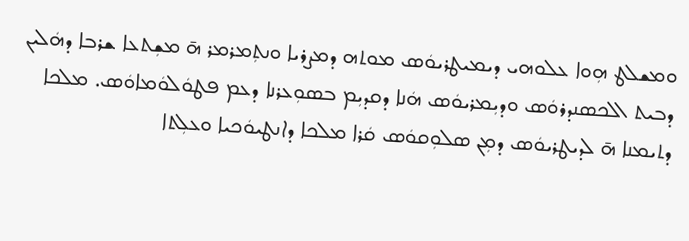ܘܡܫܠܛ ܗܼܘܐ ܥܠܘܗܝ ܕܝܡܝܛܪܝܘܿܣ ܡܘܬܗ ܕܡܨܪܝܐ ܘܢܬܼܡܪܡܪ ܗ̄ ܡܫܼܬܥܐ ܫܪܒܐ ܕܗܿܠܝܢ ܕܒܝܬ ܐܠܟܣܢܕܪܘܿܣ ܘܕܝܼܡܪܝܘܿܣ ܗܿܢܐ ܕܩܕܝܼܡ ܒܣܘܼܥܪܢܐ ܕܥܡ ܦܛܘܿܠܘܿܡܐܘܿܣ. ܡܠܟܐ ܕܬܝܡܢܐ ܗ̄ ܠܕܝܛܪܝܘܿܣ ܕܡܼܢ ܣܠܘܼܩܘܿܣ ܩܿܪܐ ܡܠܟܐ ܕܐܢܛܝܘܿܟܝܐ ܘܥܠܼܬܐ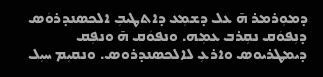ܕܡܘܼܪܡܪ ܗ̄ ܥܠ ܕܫܡܼܥ ܕܐܬܛܝܒܼ ܐܠܟܣܢܕܪܘܿܣ ܕܢܼܦܘܿܩ ܢܩܼܪܒ ܥܡܼܗ. ܘܢܦܘܿܩ ܗ̄ ܘܢܦܼܩ ܕܝܡܛܪܝܘܣ ܘܐܪܥܼ ܠܐܠܟܣܢܕܪܘܣ. ܘܢܩܝܼܡ ܚܝܼܠ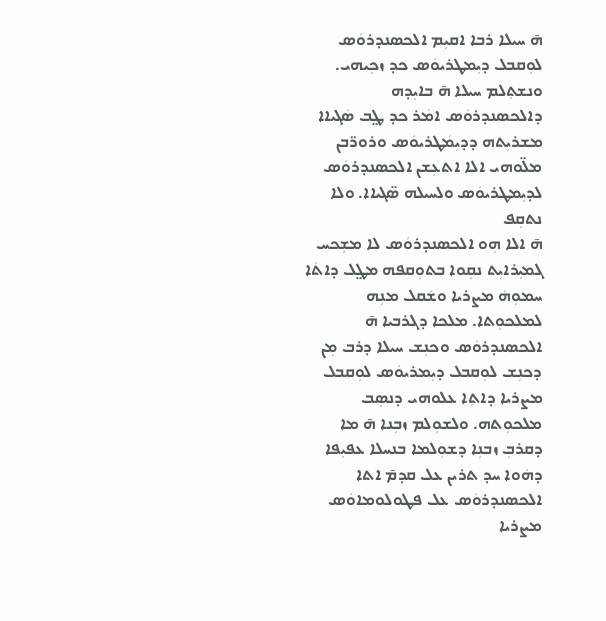ܗ̄ ܚܝܠܐ ܪܒܐ ܐܩܝܼܡ ܐܠܟܣܢܕܪܘܿܣ ܠܘܼܩܒܠ ܕܝܼܡܛܪܝܘܿܣ ܟܕ ܙܟܼܝܗܝ. ܘܢܫܬܼܠܡ ܚܝܠܐ ܗ̄ ܒܐܝܼܕܗ ܕܐܠܟܣܢܕܪܘܿܣ ܐܡܿܪ ܟܕ ܛ݀ܒ ܣܿܓܝܐܐ ܡܫܪܝܼܬܗ ܕܕܝܼܡܿܛܪܝܘܿܣ ܘܪܘܪ̈ܒܢ ܡܠ̈ܘܗܝ ܐܠܐ ܐܬܥܼܫܢ ܐܠܟܣܢܕܪܘܿܣ ܠܕܝܼܡܛܪܝܘܿܣ ܘܠܚܝܠܗ ܣ̈ܓܝܐܐ. ܘܠܐ ܢܬܩܼܦ
ܗ̄ ܐܠܐ ܗܼܘ ܐܠܟܣܢܕܪܘܿܣ ܠܐ ܡܫܼܟܚ ܓܡܝܼܪܐܝܼܬ ܢܩܼܘܐ ܒܬܘܼܩܦܗ ܡܛ݀ܠ ܕܐܬܿܐ ܚܡܘܼܗܿ ܡܨܪܝܐ ܘܫܿܩܠ ܡܢܼܗ ܠܡܠܟܘܼܬܐ. ܡܠܟܐ ܕܓܪܒܝܐ ܗ̄ ܐܠܟܣܢܕܪܘܿܣ ܘܟܢܼܫ ܚܝܠܐ ܕܪܒ ܡܼܢ ܕܟܢܼܫ ܠܘܼܩܒܠ ܕܝܼܡܪܝܘܿܣ ܠܘܼܩܒܠ ܡܨܪܝܐ ܕܐܬܼܐ ܥܠܘܗܝ ܕܢܣܼܒ ܡܠܟܘܼܬܗ. ܘܠܫܘܼܠܡ ܙܒܼܢܐ ܗ̄ ܡܐ ܕܩܪܒܼ ܙܒܢܼܐ ܕܫܘܼܠܡܐ ܒܢܚܠܐ ܥܦܝܼܦܐ ܕܗܿܘܐ ܚܕ ܬܪܝܢ ܥܠ ܩܕܡ̄ ܐܬܐ ܐܠܟܣܢܕܪܘܿܣ ܥܠ ܦܛܘܠܘܡܐܘܿܣ ܡܨܪܝܐ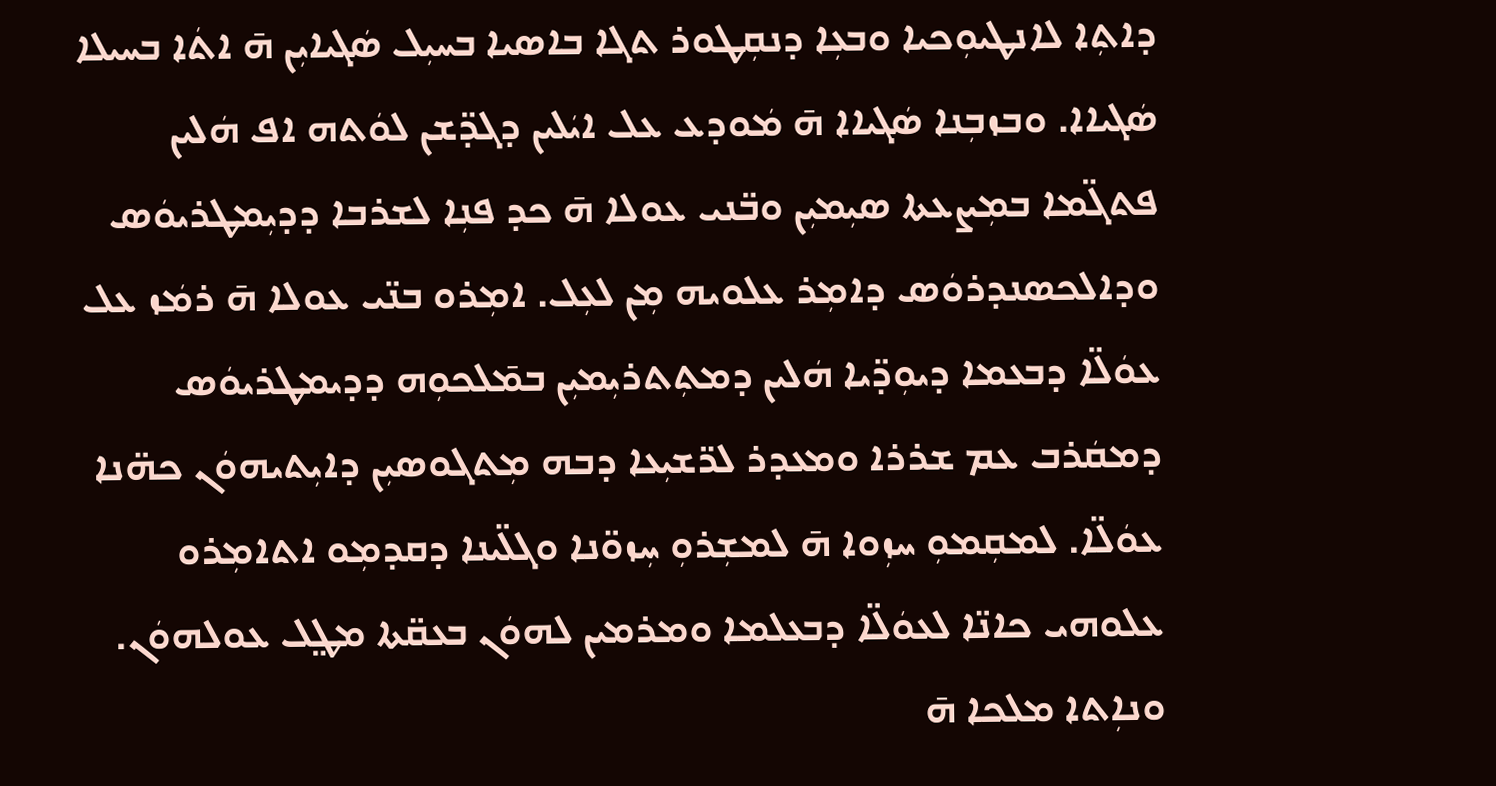ܕܐܬܼܐ ܠܐܢܛܝܘܼܟܝܐ ܘܒܥܼܐ ܕܢܩܼܛܘܪ ܬܓܐ ܒܐܣܝܐ ܒܚܝܼܠ ܣܿܓܝܐܝܼܢ ܗ̄ ܐܬܿܐ ܒܚܝܠܐ ܣܿܓܝܐܐ. ܘܒܙܒܼܢܐ ܣܿܓܝܐܐ ܗ̄ ܡܿܘܕܥ ܥܠ ܐܝܿܠܝܢ ܕܓܕ̈ܫܢ ܠܘܿܬܗ ܐܦ ܗܿܠܝܢ ܦܬܓ̈ܡܐ ܒܡܼܨܥܬܐ ܣܝܼܡܝܼܢ ܘܒ̈ܢܝ ܥܘܠܐ ܗ̄ ܟܕ ܦܢܼܐ ܠܫܪܒܐ ܕܕܝܼܡܛܪܝܘܿܣ ܘܕܐܠܟܣܢܕܪܘܿܣ ܕܐܡܼܪ ܥܠܘܝܗ ܡܼܢ ܠܥܼܠ. ܐܡܼܪܘ ܒܢ̈ܝ ܥܘܠܐ ܗ̄ ܪܡܿܙ ܥܠ ܥܘܿܠ̈ܐ ܕܒܥܡܐ ܕܝܘܼܕ̈ܝܐ ܗܿܠܝܢ ܕܡܬܼܬܪܝܼܡܝܼܢ ܒܡ̄ܠܟܘܼܗ ܕܕܝܡܛܪܝܘܿܣ ܕܡܩܿܪܒ ܥܡ ܫܪܪܐ ܘܡܥܕܪ ܠܪ̈ܫܝܼܥܐ ܕܒܗ ܡܼܬܓܘܣܝܼܢ ܕܐܝܼܬܝܗܘܿܢ ܟܗ̈ܢܐ ܥܘܿܠ̈ܐ. ܠܡܩܼܡܘܼ ܚܙܼܘܐ ܗ̄ ܠܡܫܼܪܘܼ ܚܼܙܘ̈ܢܐ ܘܓܠ̈ܝܢܐ ܕܩܕܡܼܘ ܐܬܐܡܼܪܘ ܥܠܘܗܝ ܟܐܢ̈ܐ ܠܥܘܿܠ̈ܐ ܕܒܥܠܡܐ ܘܡܪܡܝܢ ܠܗܘܿܢ ܒܥܩ̈ܬܐ ܡܛ݀ܠ ܥܘܠܗܘܿܢ. ܘܢܐܼܬܐ ܡܠܟܐ ܗ̄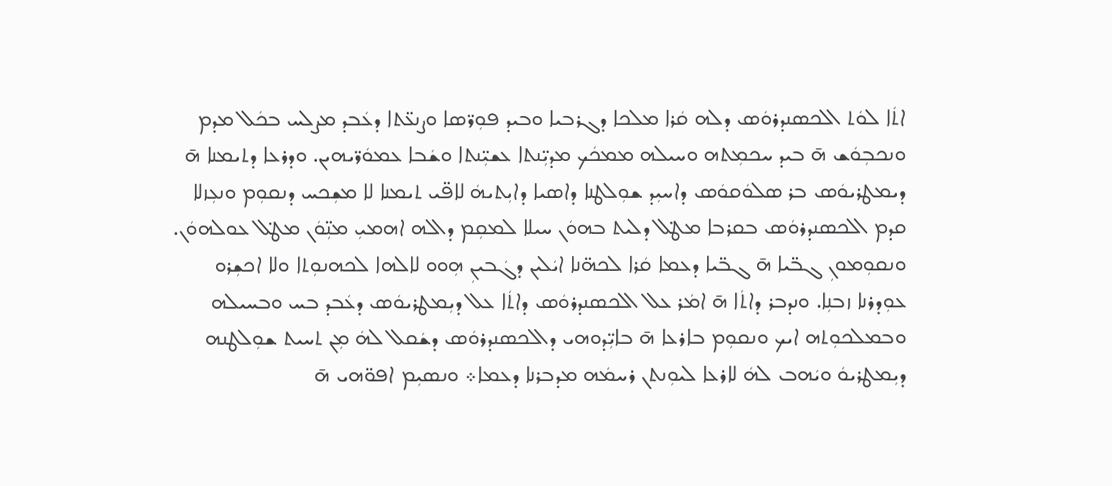ܐܬܿܐ ܠܘܿܬ ܐܠܟܣܢܕܪܘܿܣ ܕܠܗ ܩܿܪܐ ܡܠܟܐ ܕܓܪܒܝܐ ܘܒܝܕ ܦܘܼܪ̈ܣܐ ܘܨܢܥ̈ܬܐ ܕܥܿܒܕ ܡܨܠܚ ܒܟܿܠ ܡܕܡ ܘܢܟܒܼܘܿܫ ܗ̄ ܒܝܕ ܚܟܡܼܬܗ ܘܚܝܠܗ ܡܡܟܿܟ ܡܕܝܼ̈ܢܬܐ ܥܫܝܼ̈ܢܬܐ ܘܫܿܒܐ ܥܡܘܿܪ̈ܝܗܝܢ. ܘܕܪܥܐ ܕܬܝܡܢܐ ܗ̄ ܕܝܡܛܪܝܘܿܣ ܒܪ ܣܠܘܿܩܘܿܣ ܕܐܚܝܼܕ ܫܘܼܠܛܢܐ ܕܐܣܝܐ ܕܐܝܼܬܝܗܿ ܠܐܦ̈ܝ ܬܝܡܢܐ ܠܐ ܡܫܼܟܚ ܕܢܩܘܼܡ ܘܢܥܼܙܠܐ ܩܕܡ ܐܠܟܣܢܕܪܘܿܣ ܒܩܪܒܐ ܡܛ݀ܠ ܕܠܝܬ ܒܗܘܿܢ ܚܝܠܐ ܠܡܩܼܡ ܕܐܠܗ ܐܗܡܝܼ ܡܢܼ̈ܘܿܢ ܡܛ݀ܠ ܥܘܠܗܘܿܢ. ܘܢܩܘܼܡܘܢܼ ܓܒ̈ܝܐ ܗ̄ ܓܒ̈ܝܐ ܕܥܡܐ ܩܿܪܐ ܠܟܗ̈ܢܐ ܐܝܿܠܝܢ ܕܓܿܒܝܢܼ ܗܼܘܘ ܠܐܠܗܐ ܠܟܗܢܘܼܬܐ ܘܠܐ ܐܟܫܼܪܘ ܥܘܼܕܪܢܐ ܙܒܢܼܐ. ܘܢܕܒܪ ܕܐܬܿܐ ܗ̄ ܐܡܿܪ ܥܠ ܐܠܟܣܢܕܪܘܿܣ ܕܐܬܿܐ ܥܠ ܕܝܼܡܛܪܝܘܿܣ ܕܥܿܒܕ ܒܚ ܘܒܚܝܠܗ ܘܒܡܠܟܘܼܬܗ ܐܝܟ ܘܢܩܘܼܡ ܒܐܪܥܐ ܗ̄ ܒܐܝܼ̈ܕܘܗܝ ܕܐܠܟܣܢܕܪܘܿܣ ܕܫܿܩܠ ܠܗܿ ܡܼܢ ܬܚܝܬ ܫܘܼܠܛܢܗ ܕܝܼܡܛܪܝܘܿ ܘܝܿܗܒ ܠܗܿ ܠܐܪܥܐ ܠܝܘܼܢܬܢ ܪܚܡܿܗ ܡܕܒܪܢܐ ܕܥܡܐ܀ ܘܢܣܝܼܡ ܐܦܘ̈ܗܝ ܗ̄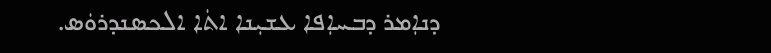ܕܢܐܼܡܪ ܕܒܚܐܼܦܐ ܥܫܝܼܢܐ ܐܬܿܐ ܐܠܟܣܢܕܪܘܿܣ.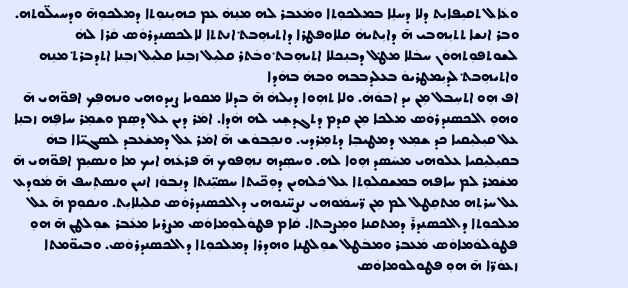ܘܥܿܐܠ ܬܩܝܼܦܐܝܼܬ ܕܠܐ ܕܚܠܼܐ ܒܡܠܟܘܼܬܐ ܘܡܿܥܒܪ ܠܗ ܡܢܼܗܿ ܥܡ ܟܗܝܼܢܘܼܬܐ ܕܡܠܟܘܼܗ̄ ܘܕܚܝܠ̈ܘܬܗ. ܘܒܪ ܐܢܫܐ ܬܬܝܼܗܒܝ ܗ̄ ܕܐܝܼܬܝܗܿ ܩܠܐܘܦܛܪܐ ܕܐܬܝܗܼܒܬ݀ ܐܢܬܬܐ ܠܐܠܟܣܢܕܪܘܿܣ ܩܿܪܐ ܠܗܿ ܠܫܘܬܦܘܼܬܗܘܿܢ ܚܒܿܠܐ ܡܛ݀ܠ ܕܒܢܼܟܠܐ ܐܬܝܗܼܒܬ݀ ܘܒܿܬܪ ܩܠܝܼܠ ܙܒܼܢܐ ܩܠܝܼܠ ܙܒܼܢܐ ܐܬܕܒܪܬ݀ ܡܢܼܗ ܘܐܬܝܗܼܒܬ݀ ܠܕܝܼܡܛܪܝܘܿ ܒܥܠܕܒܒܗ ܘܒܗܿ ܒܗܿܕܐ
ܐܦ ܗܼܘ ܐܬܚܼܒܠ ܡܼܢ ܝܕ ܐܒܘܿܗܿ. ܘܠܐ ܬܗܼܘܐ ܕܝܼܠܗܿ ܗ̄ ܒܕܠܐ ܡܩܘܝܐ ܨܝܕܘܗܝ ܘܢܗܦܼܟ ܐܦܘ̈ܗܝ ܗ̄ ܘܗܘܼ ܐܠܟܣܢܕܪܘܿܣ ܡܠܟܐ ܡܼܢ ܩܕܡ ܕܬܓܕܫܼܝ ܠܗ ܗܿܕܐ. ܐܡܿܪ ܕܝܢ ܥܠ ܕܣܼܡ ܘܫܡܼܪ ܚܐܦܼܗ ܙܒܢܼܐ ܥܠ ܩܝܼܠܝܼܩܝܐ ܟܕ ܫܡܼܥ ܕܡܛܝܒܼܐ ܕܬܡܼܪܕܝ. ܘܢܟܼܒܘܿܫ ܗ̄ ܐܡܿܪ ܥܠ ܕܡܫܿܥܒܕ ܠܣܓܝ̈ܐܐ ܒܗܿ ܒܩܝܼܠܝܼܩܝܐ ܥܠܘܗܝ ܡܚܿܣܕ ܗܼܘܐ ܠܗ. ܘܚܣܼܕܗ ܢܗܼܦܘܟ ܗ̄ ܦܪܥܿܗ ܐܝܟ ܡܐ ܘܢܣܝܼܡ ܐܦܘ̈ܗܝ ܗ̄ ܡܫܿܡܪ ܠܡ ܚܐܦܗ ܒܡܫܩܠܘܼܬܐ ܥܠ ܟܿܠܗܝܢ ܕܘܼܟ̈ܝܬܐ ܚܣܝܼ̈ܢܬܐ ܕܢܼܒܘܿܙ ܐܢܝܢ ܘܢܣܬܼܚܦ ܗ̄ ܡܿܘܕܥ ܥܠ ܚܪܬܼܗ ܡܬܩܼܛܠ ܠܡ ܡܼܢ ܪ̈ܚܡܿܘܗܝ ܢܨܚ̈ܢܘܗܝ ܕܐܠܟܣܢܕܪܘܿܣ ܩܠܝܼܠܐܝܼܬ. ܘܢܩܘܼܡ ܗ̄ ܥܠ ܡܠܟܘܼܬܐ ܕܐܠܟܣܢܕܪ̄ ܕܡܬܩܢܐ ܘܡܼܨܒܬܐ. ܩܿܐܡ ܦܛܘܿܠܘܼܡܐܘܿܣ ܡܨܪܝܐ ܡܥܿܒܪ ܫܘܼܠܛܢ ܗ̄ ܗܘܼ ܦܛܘܿܠܘܿܡܐܘܿܣ ܡܿܥܒܪ ܘܡܒܿܛܠ ܫܘܼܠܛܢܐ ܘܗܕܪܐ ܕܡܠܟܘܼܬܐ ܕܐܠܟܣܢܕܪܘܿܣ. ܘܒܝܘ̈ܡܬܐ ܙܥܘܿܪ̈ܐ ܗ̄ ܗܘܼ ܦܛܘܠܘܡܐܘܿܣ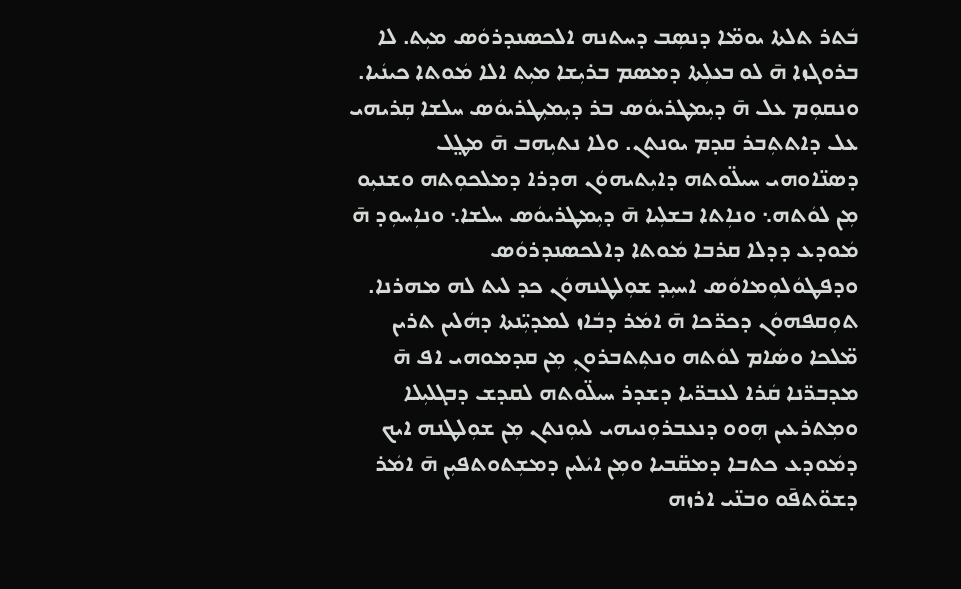ܒܿܬܪ ܬܠܬܐ ܝܘܡ̈ܐ ܕܢܣܼܒ ܕܚܬܢܗ ܐܠܟܣܢܕܪܘܿܣ ܡܝܼܬ. ܠܐ ܒܪܘܓܙܐ ܗ̄ ܠܘ ܒܥܠܼܬܐ ܕܡܣܡ ܒܪܝܼܫܐ ܡܝܼܬ ܐܠܐ ܡܿܘܬܐ ܟܝܢܿܝܐ. ܘܢܩܘܼܡ ܥܠ ܗ̄ ܕܝܼܡܛܪܝܘܿܣ ܒܪ ܕܝܼܡܝܼܛܪܝܘܿܣ ܚܠܫܐ ܩܼܪܝܗܝ ܥܠ ܕܐܬܬܼܒܪ ܩܕܡ ܝܘܢܬܢ. ܘܠܐ ܢܬܝܼܗܒ ܗ̄ ܡܛ݀ܠ ܕܣܢ̈ܐܘܗܝ ܚܝܠ̈ܘܬܗ ܕܐܝܼܬܝܗܘܿܢ ܗܕܪܐ ܕܡܠܟܘܼܬܗ ܘܫܢܝܼܘ ܡܼܢ ܠܘܿܬܗ܆ ܘܢܐܼܬܐ ܒܫܠܼܝܐ ܗ̄ ܕܝܼܡܛܪܝܘܿܣ ܚܠܫܐ܆ ܘܢܐܼܚܘܼܕ ܗ̄ ܡܿܘܕܥ ܕܕܠܐ ܩܪܒܐ ܡܿܘܬܐ ܕܐܠܟܣܢܕܪܘܿܣ ܘܕܦܛܘܿܠܘܼܡܐܘܿܣ ܐܚܝܼܕ ܫܘܼܠܛܢܗܘܿܢ ܟܕ ܠܝܬ ܠܗ ܡܗܪܢܐ. ܬܘܼܩܦܗܘܿܢ ܕܟܪ̈ܟܐ ܗ̄ ܐܡܿܪ ܕܒܿܐܙ ܠܡܕܝܼ̈ܢܬܐ ܕܗܿܠܝܢ ܬܪܝܢ ܡ̈ܠܟܐ ܘܣܿܐܡ ܠܘܿܬܗ ܘܢܬܼܬܒܪܘܢܼ ܡܼܢ ܩܕܡܘܗܝ ܐܦ ܗ̄ ܡܕܒܪ̈ܢܐ ܩܿܪܐ ܠܥܒܪ̈ܝܐ ܕܫܕܪ ܚܝܠ̈ܘܬܗ ܠܩܕܫ ܕܒܓܠܝܼܠܐ ܘܡܼܬܪܥܝܢ ܗܼܘܘ ܕܢܥܒܪܘܼܢܝܗܝ ܠܝܘܼܢܬܢ ܡܼܢ ܫܘܼܠܛܢܗ ܐܝܟ ܕܡܿܘܕܥ ܟܬܒܐ ܕܡܩ̈ܒܝܐ ܘܡܼܢ ܐܝܿܠܝܢ ܕܡܫܼܬܘܬܦܝܼܢ ܗ̄ ܐܡܿܪ ܕܫܘ̈ܬܦ̄ܘ ܘܒܢ̈ܝ ܐܪܙܗ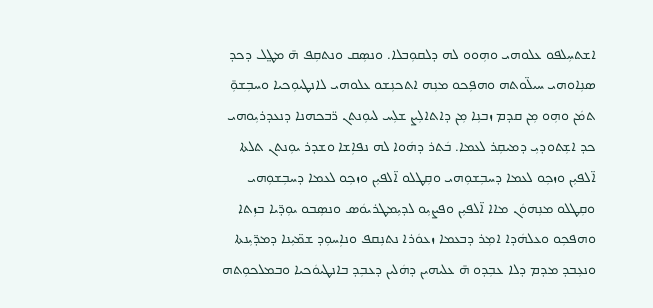ܐܫܬܚܼܠܦܘ ܥܠܘܗܝ ܘܗܼܘܘ ܠܗ ܕܠܩܘܼܒܠܐ. ܘܢܣܼܩ ܘܢܬܩܼܦ ܗ̄ ܡܛ݀ܠ ܕܟܕ ܣܢܼܐܘܗܝ ܚܝܠ̈ܘܬܗ ܘܗܦܼܟܘ ܡܢܼܗ ܐܬܟܢܼܫܘ ܥܠܘܗܝ ܠܐܢܛܝܘܼܟܝܐ ܘܚܒܼܫܘܼ̄ ܬܡܿܢ ܘܗܼܘ ܡܼܢ ܩܕܡ ܙܒܢܼܐ ܡܼܢ ܕܐܬܐܠܼܨ ܫܠܼܚ ܠܝܘܼܢܬܢ ܪ̈ܒܟܗܢܐ ܕܢܥܕܪܝܼܘܗܝ ܟܕ ܐܫܼܬܘܕܝܼ ܕܡܝܩܼܪ ܠܥܡܐ. ܒܿܬܪ ܕܗܿܘܐ ܠܗ ܢܦܐܼܫܐ ܘܫܕܪ ܝܘܼܢܬܢ ܬܠܬܐ ܐ̈ܠܦܝܼܢ ܘܙܟܼܘ ܠܥܡܐ ܕܚܒܼܫܘܼܗܝ ܘܩܼܛܠܘ ܐ̈ܠܦܝܼܢ ܘܙܟܼܘ ܠܥܡܐ ܕܚܒܼܫܘܼܗܝ ܘܩܼܛܠܘ ܡܢܼܗܘܿܢ ܡܐܐ ܐ̈ܠܦܝܼܢ ܘܦܨܝܼܘ ܠܕܝܼܡܛܪܝܘܿܣ ܘܢܣܼܒܘ ܝܘܼܕ̈ܝܐ ܒܙܼܬܐ ܘܗܦܟܼܘ ܘܥܠܗܿܕܐ ܐܡܼܪ ܕܒܥܡܐ ܙܥܘܿܪܐ ܢܬܢܼܩܦ ܘܢܐܼܚܘܼܕ ܫܡ̈ܝܼܢܐ ܕܡܕ̈ܝܼܢܬܐ ܘܢܥܼܒܕ ܡܕܡ ܕܠܐ ܥܒܼܕܘ ܗ̄ ܥܠܝܗܝܢ ܕܗܿܠܝܢ ܕܥܒܼܕ ܒܐܢܛܝܘܿܟܝܐ ܘܒܡܠܟܘܼܬܗ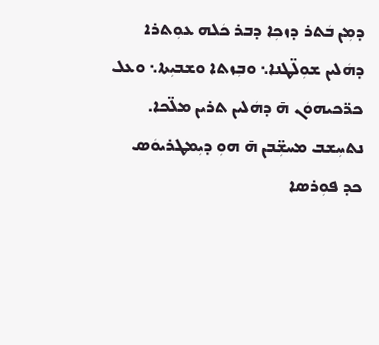ܕܡܼܢ ܒܿܬܪ ܕܙܟܼܐ ܕܒܪ ܟܿܠܗ ܥܘܼܬܪܐ ܕܗܿܠܝܢ ܫܘܼܠ̈ܛܢܐ܆ ܘܒܼܙܬܐ ܘܫܒܝܼܬܐ܆ ܘܥܠ ܟܪ̈ܟܝܗܘܿܢ ܗ̄ ܕܗܿܠܝܢ ܬܪܝܢ ܡܠ̈ܟܐ. ܢܬܚܼܫܒ ܡܚܫܼ̈ܒܢ ܗ̄ ܗܘܼ ܕܝܼܡܛܪܝܘܿܣ ܟܕ ܦܘܼܪܣܐ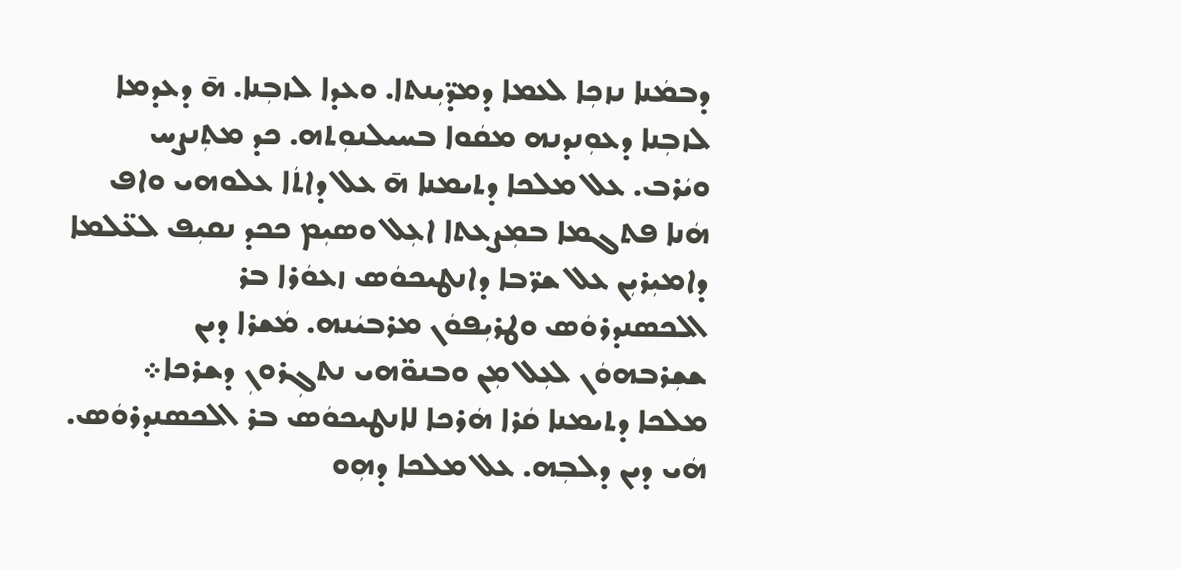ܕܒܡܿܢܐ ܢܙܟܼܐ ܠܥܡܐ ܕܡܕ̈ܝܼܢܬܐ. ܘܥܕܐ ܠܙܒܼܢܐ. ܗ̄ ܕܥܕܡܐ ܠܙܒܼܢܐ ܕܥܘܼܢܕܢܗ ܡܩܿܘܐ ܒܚܝܠܢܘܼܬܗ. ܟܕ ܡܬܼܢܨܚ ܘܝܿܪܒ. ܥܠ ܡܠܟܐ ܕܬܝܡܢܐ ܗ̄ ܥܠ ܕܐܬܿܐ ܥܠܘܗܝ ܘܐܦ ܗܿܢܐ ܦܬܓܡܐ ܒܡܼܨܥܬܐ ܐܥܼܠ ܘܣܝܼܡ ܟܟܕ ܢܩܝܼܦ ܠܥ̈ܠܡܐ ܕܐܡܝܼܪܝܼܢ ܥܠ ܫܪ̈ܒܐ ܕܐܢܛܝܟܘܿܣ ܙܥܘܿܪܐ ܒܪ ܐܠܟܣܢܕܪܘܿܣ ܘܛܪܝܼܦܘܿܢ ܡܪܒܝܿܢܗ. ܡܿܫܪܐ ܕܝܢ ܫܫܼܪܒܗܘܿܢ ܠܥܼܠ ܡܼܢ ܘܒܢܘ̈ܗܝ ܢܬܓܼܪܘܢܼ ܕܫܪܟܐ܀ ܡܠܟܐ ܕܬܝܡܢܐ ܩܿܪܐ ܗܿܪܟܐ ܠܐܢܛܝܟܘܿܣ ܒܪ ܐܠܟܣܢܕܪܘܿܣ. ܗܿܝ ܕܝܢ ܕܠܒܼܗ. ܥܠ ܡܠܟܐ ܕܗܼܘ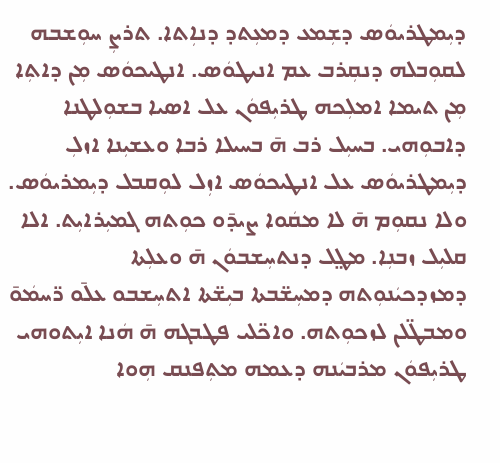ܕܝܼܡܛܪܝܘܿܣ ܕܫܼܡܥ ܕܡܥܼܬܕ ܕܢܐܼܬܐ. ܬܪܨܼ ܚܘܼܫܒܗ ܠܩܘܼܒܠܗ ܕܢܩܼܪܒ ܥܡ ܐܢܝܛܘܿܣ. ܐܢܛܝܟܘܿܣ ܡܼܢ ܕܐܬܼܐ ܡܼܢ ܬܝܡܐ ܐܡܠܼܟܗ ܛܪܝܼܦܘܿܢ ܥܠ ܐܣܝܐ ܒܫܘܼܠܛܢܐ ܕܐܒܘܼܗܝ. ܒܚܝܼܠ ܪܒ ܗ̄ ܒܚܝܠܐ ܪܒܐ ܘܥܫܝܼܢܐ ܐܙܠܼ ܕܝܼܡܛܪܝܘܿܣ ܥܠ ܐܢܛܝܟܘܿܣ ܐܙܼܠ ܠܘܼܩܒܠ ܕܝܼܡܪܝܘܿܣ. ܘܠܐ ܢܩܘܼܡ ܗ̄ ܠܐ ܡܩܿܘܐ ܨܝܕ̄ܘ ܟܘܼܬܗ ܓܡܝܼܪܐܝܼܬ. ܐܠܐ ܩܠܝܼܠ ܙܒܢܼܐ. ܡܛ݀ܠ ܕܢܬܚܼܫܒܘܿܢ ܗ̄ ܘܥܠܼܬܐ ܕܡܙܕܟܝܿܢܘܼܬܗ ܕܡܚܼܫ̈ܒܬܐ ܒܝܼܫ̈ܬܐ ܐܬܚܼܫܒܘ ܥܠ̄ܘ ܪ̈ܚܡܿܘ̄ ܘܡܒܛ̈ܠܢ ܠܙܟܘܼܬܗ. ܘܐܟ̈ܠܝ ܦܛܒܓܗ ܗ̄ ܗܿܢܐ ܐܝܼܬܘܗܝ ܛܪܝܼܦܘܿܢ ܡܪܒܝܿܢܗ ܕܥܡܗ ܡܬܼܦܢܩ ܗܼܘܐ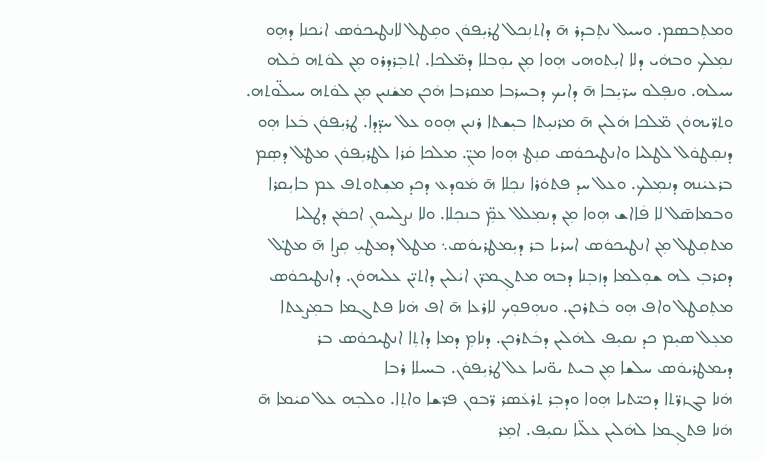ܘܡܬܼܒܣܡ. ܘܚܝܠ ܢܬܼܒܕܪ ܗ̄ ܕܐܬܢܼܟܠ ܛܪܝܼܦܘܿܢ ܘܩܼܛܠ ܠܐܢܛܝܟܘܿܣ ܐܝܿܟܢܐ ܕܗܼܘ ܢܡܼܠܟ ܘܒܗܿܝ ܕܠܐ ܐܝܼܬܘܗܝ ܗܼܘܐ ܡܼܢ ܝܘܼܒܠܐ ܕܡ̈ܠܟܐ. ܐܬܒܼܪܕܪܘ ܡܼܢ ܠܘܿܬܗ ܟܿܠܗ ܚܝܠܗ. ܘܢܦܼܠܘ ܚܪ̈ܝܼܒܐ ܗ̄ ܕܐܝܟ ܕܒܚܪܒܐ ܡܩܪܒܐ ܗܿܟܢ ܡܫܿܢܝܢ ܡܼܢ ܠܘܿܬܗ ܚܝܠ̈ܘܬܗ. ܘܬܪ̈ܝܗܘܿܢ ܡ̈ܠܟܐ ܗܿܠܝܢ ܗ̄ ܡܪܢܝܼܬܐ ܒܝܼܫܬܐ ܪܢܝܢ ܗܼܘܘ ܥܠ ܚܕ̈ܕܐ. ܛܪܝܼܦܘܿܢ ܒܿܥܐ ܗܼܘ ܕܢܩܼܛܘܿܠ ܠܛܠܝܐ ܘܐܢܛܝܟܘܿܣ ܩܢܼܛ ܗܼܘܐ ܡܢܼ̈. ܡܠܟܐ ܩܿܪܐ ܠܛܪܝܼܦܘܿܢ ܡܛ݀ܠ ܕܣܼܡ ܒܪܥܝܿܢܗ ܕܢܡܼܠܟ. ܘܥܠ ܚܕ ܦܬܘܿܪܐ ܢܟܼܠܐ ܗ̄ ܡܿܘܕܥ ܕܟܕ ܡܫܼܬܘܬܦ ܥܡ ܒܐܝܼܩܪܐ ܘܒܡܐܣ̄ܠ ܠܐ ܦܿܐܐܫ ܗܼܘܐ ܡܼܢ ܕܢܡܼܠܠ ܥܡܼ̈ ܒܢܟܼܠܐ. ܘܠܐ ܢܨܠܚܘܢܼ ܐܟܡܿܢ ܕܛܠܝܐ ܡܬܩܼܛܠ ܡܼܢ ܐܢܛܝܟܘܿܣ ܐܚܪܝܐ ܒܪ ܕܝܼܡܛܪܝܘܿܣ܆ ܡܛܠ ܕܡܛܝܼ ܩܼܨܐ ܗ̄ ܡܛ݀ܠ ܕܩܪܒܼ ܠܗ ܫܘܼܠܡܐ ܕܙܒܼܢܐ ܕܒܗ ܡܬܓܼܡܪ̈ܢ ܐܝܿܠܝܢ ܕܐܬܝ̈ܢ ܥܠܝܗܘܿܢ. ܕܐܢܛܝܟܘܿܣ ܡܬܼܩܛܠ ܘܐܦ ܗܼܘ ܒܿܬܪܟܢ. ܘܢܗܼܦܘܼܟ ܠܐܪܥܐ ܗ̄ ܐܦ ܗܿܢܐ ܦܬܓܡܐ ܒܡܼܨܥܬܐ ܡܥܼܠ ܣܝܼܡ ܟܕ ܢܩܝܼܦ ܠܗܿܠܝܢ ܕܒܿܬܪܟܢ. ܕܢܐܡܼ ܕܡܐ ܕܐܬܼܐ ܐܢܛܝܟܘܿܣ ܒܪ ܕܝܡܛܪܝܘܿܣ ܚܠܫܐ ܡܼܢ ܒܝܬ ܝܘ̈ܢܝܐ ܥܠ ܛܪܝܼܦܘܿܢ. ܒܚܝܠܐ ܪܒܐ
ܗܿܢܐ ܒܓܙܪ̈ܬܐ ܕܟܝ̈ܬܝܐ ܗܼܘܐ ܘܕܒܼܪ ܬܪܥܿܣܪ ܪ̈ܒܘܢ ܦܪ̈ܫܐ ܘܐܬܼܐ. ܘܠܒܼܗ ܥܠ ܩܝܿܡܐ ܗ̄ ܗܿܢܐ ܦܬܓܼܡܐ ܠܗܿܠܝܢ ܥܠ̈ܝܐ ܢܩܝܼܦ. ܐܡܼܪ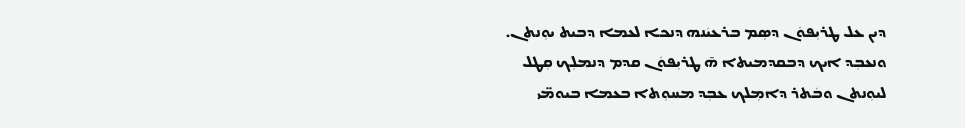ܕܝܢ ܥܠ ܛܪܝܼܦܘܿܢ ܕܣܼܡ ܒܪܥܝܿܢܗ ܕܢܟܐ ܠܥܡܐ ܕܒܝܬ ܝܘܼܢܬܢ. ܘܢܥܒܼܕ ܐܝܟ ܕܒܩܕܡܝܬܐ ܗ̄ ܛܪܝܼܦܘܿܢ ܩܕܡ ܕܢܡܠܼܟ ܩܼܛܠ ܠܝܘܼܢܬܢ ܘܒܿܬܪ ܕܐܡܼܠܟ ܥܒܼܕ ܡܚܘܼܬܐ ܒܥܡܐ ܒܝܘܡ̈ܝ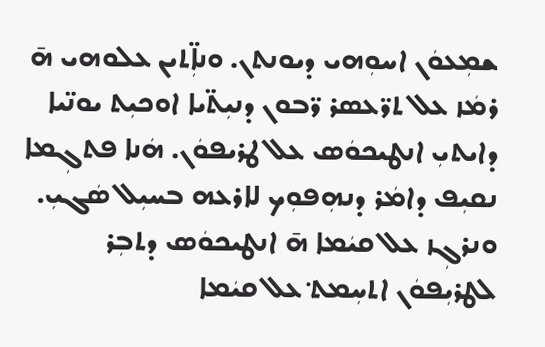ܫܡܼܥܘܿܢ ܐܚܘܼܗܝ ܕܝܘܢܬܢ. ܘܢܐܼ̈ܬܝܢ ܥܠܘܗܝ ܗ̄ ܪܡܿܙ ܥܠ ܬܪ̈ܥܣܪ ܪ̈ܒܘܢ ܕܢܝܼܬ̈ܝܐ ܐܘܟܝܼܬ ܝܘܢ̈ܝܐ ܕܐܝܬܝܼ ܐܢܛܝܟܘܿܣ ܥܠ ܛܪܝܦܘܿܢ. ܗܿܢܐ ܦܬܓܼܡܐ ܢܩܝܼܦ ܕܐܡܿܪ ܕܢܗܼܦܘܼܟ ܠܐܪܥܗ ܒܚܝܼܠ ܣܿܓܝܼ. ܘܢܪܓܼܙ ܥܠ ܩܝܿܡܐ ܗ̄ ܐܢܛܝܟܘܿܣ ܕܬܒܼܪ ܠܛܪܝܼܦܘܿܢ ܐܬܚܼܡܬ݀ ܥܠ ܩܝܿܡܐ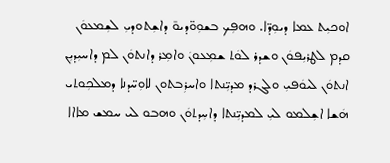ܐܘܟܝܼܬ ܥܡܐ ܕܝܘܼܕ̈ܐ. ܘܗܦܼܟ ܒܫܘܼܘ̈ܕܝܘ̄ ܕܐܫܼܬܘܕܝܼ ܠܫܼܡܥܘܿܢ ܩܕܡ ܠܛܪܝܼܦܘܿܢ ܘܫܕܪ ܠܘܿܬ ܫܡܼܥܘܢܿ ܘܐܡܼܪ ܕܐܢܬܘܿܢ ܠܡ ܕܐܚܝܼܕܝܼܢ ܐܢܬܘܿܢ ܠܝܘܿܦܝܼ ܘܠܓܪܕ ܡܕܝܼ̈ܢܬܐ ܘܐܚܪܼܒܬܘܢ ܠܐܘܼܚ̈ܕܢܐ ܕܡܠܟܼܘܬܝ ܗܿܫܐ ܐܫܼܠܡܘ ܠܝܼ ܠܡܕܝܼ̈ܢܬܐ ܕܐܚܼܕܬܘܿܢ ܘܗܒܘ ܠܝ ܚܡܫ ܡܐܐܐ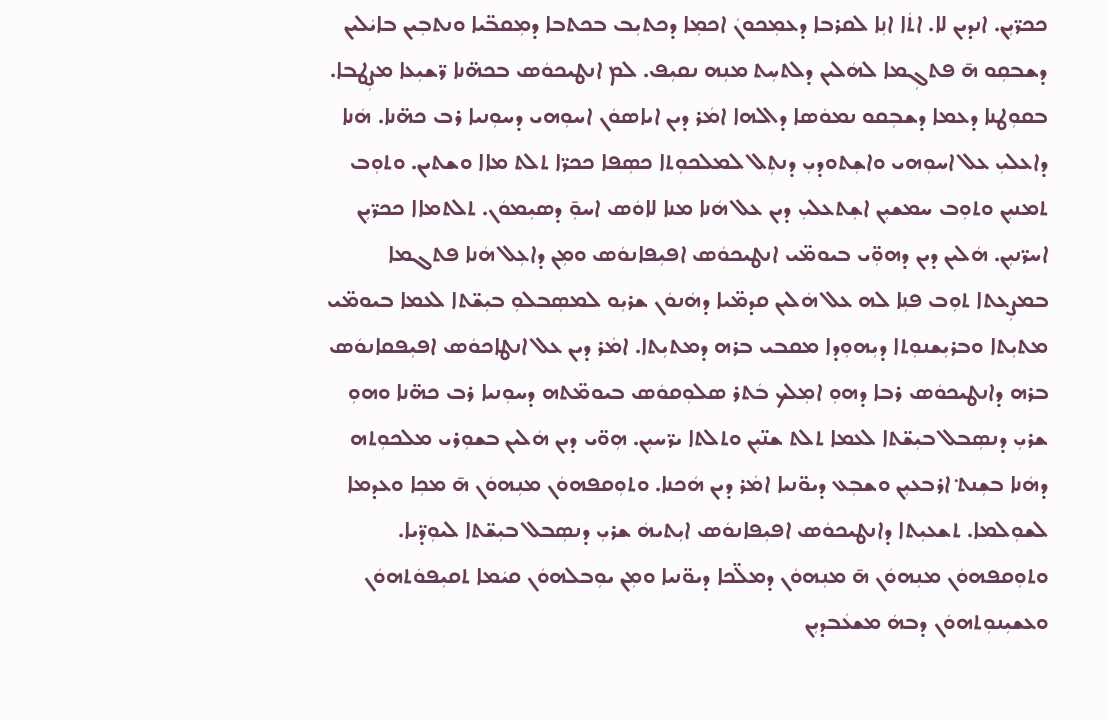ܟܟܪ̈ܝܼܢ. ܐܢܕܝܢ ܠܐ. ܐܬܿܐ ܐܢܼܐ ܠܩܪܒܐ ܕܥܡܼܟܘܢܿ ܐܟܡܼܐ ܕܟܬܝܼܒ ܒܟܬܒܐ ܕܡܼܩܒ̈ܝܐ ܘܢܬܒܼܝܢ ܒܐܝܿܠܝܢ ܕܫܒܩܼܘ ܗ̄ ܦܬܓܼܡܐ ܠܗܿܠܝܢ ܕܠܬܚܼܬ ܡܢܼܗ ܢܩܝܼܦ. ܠܡ ܐܢܛܝܟܘܿܣ ܒܟܗ̈ܢܐ ܪ̈ܫܝܼܥܐ ܡܨܼܛܒܐ. ܒܩܘܼܛܢܐ ܕܥܡܐ ܕܫܒܼܩܘ ܢܡܘܿܣܐ ܕܐܠܗܐ ܐܡܿܪ ܕܝܢ ܐܝܐܣܘܿܢ ܐܚܘܼܗܝ ܕܚܘܼܢܝܐ ܪܒ ܟܗ̈ܢܐ. ܗܿܢܐ ܕܐܥܠܝܼ ܥܠ ܐܚܘܼܗܝ ܘܐܫܼܬܘܕܝܼ ܕܢܬܼܠ ܠܡܠܟܘܼܬܐ ܟܣܼܦܐ ܟܟܪ̈ܐ ܬܠܬ ܡܐܐ ܘܫܬܝܢ. ܘܬܘܼܒ ܬܡܢܝܼܢ ܘܬܘܼܒ ܚܡܫܝܼܢ ܐܫܼܬܥܠܝܼ ܕܝܢ ܥܠ ܗܿܢܐ ܡܢܐ ܠܐܘܿܣ ܐܚܘܼ̄ ܕܣܝܼܡܘܿܢ. ܬܠܬܡܐܐ ܟܟܪ̈ܝܼܢ ܐܚܪ̈ܢܝܼܢ. ܗܿܠܝܢ ܕܝܢ ܕܗܘܼ̈ܝ ܒܝܘܡ̈ܝ ܐܢܛܝܟܘܿܣ ܐܦܝܼܦܐܢܘܿܣ ܘܡܼܢ ܕܐܥܼܠ ܗܿܢܐ ܦܬܓܡܐ ܒܡܨܼܥܬܐ ܬܘܼܒ ܦܢܼܐ ܠܗ ܥܠ ܗܿܠܝܢ ܩܕܡ̈ܝܐ ܕܗܿܢܘܿܢ ܫܪܝܼܘ ܠܡܣܼܒܠܘܼ ܒܝܼܫ̈ܬܐ ܠܥܡܐ ܒܝܘܡ̈ܝ ܡܬܝܼܬܐ ܘܒܪܝܼܫܢܘܼܬܐ ܕܝܼܗܘܼܕܐ ܡܩܒܝ ܒܪܗ ܕܡܬܝܼܬܐ. ܐܡܿܪ ܕܝܢ ܥܠ ܐܢܛܐܟܘܿܣ ܐܦܝܼܦܩܐܢܘܿܣ ܒܪܗ ܕܐܢܛܝܟܘܿܣ ܪܒܐ ܕܗܘܼ ܐܡܼܠܟ ܒܿܬܪ ܣܠܘܼܩܘܿܣ ܒܝܘܡ̈ܬܗ ܕܚܘܼܢܝܐ ܪܒ ܟܗ̈ܢܐ ܘܗܘܼ ܫܪܝܼ ܕܢܣܼܒܠ ܒܝܼܫ̈ܬܐ ܠܥܡܐ ܬܠܬ ܫܢ̈ܝܼܢ ܘܬܠܬܐ ܝܪ̈ܚܝܼܢ. ܗܼܘ̈ܝ ܕܝܢ ܗܿܠܝܢ ܒܫܘܼܪܝ ܡܠܟܘܼܬܗ ܕܗܿܢܐ ܒܫܼܢܬ݀ ܐܪܒܥܝܼܢ ܘܫܒܼܥ ܕܝܘ̈ܢܝܐ ܐܡܿܪ ܕܝܢ ܗܿܟܢܐ. ܘܬܘܼܩܦܗܘܿܢ ܡܢܼܗܘܿܢ ܗ̄ ܡܟܼܐ ܘܥܕܡܐ ܠܫܘܼܠܡܐ. ܬܫܥܝܼܬܐ ܕܐܢܛܝܟܘܿܣ ܐܦܝܼܦܐܢܘܿܣ ܐܝܼܬܝܗܿ ܫܪܝܼ ܕܢܣܼܒܠ ܒܝܼܫ̈ܬܐ ܠܝܘܼܕ̈ܝܐ. ܘܬܘܼܩܦܗܘܿܢ ܡܢܼܗܘܿܢ ܗ̄ ܡܢܼܗܘܿܢ ܕܡܠ̈ܟܐ ܕܝܘ̈ܢܝܐ ܘܡܼܢ ܝܘܼܒܠܗܘܿܢ ܩܝܿܡܐ ܬܩܝܼܦܘܿܬܗܘܿܢ ܘܥܫܝܼܢܘܼܬܗܘܿܢ ܕܒܗܿ ܡܫܥܿܒܕܝܼܢ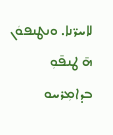ܠܐܚܪ̈ܢܐ. ܘܢܛܢܦܘܿܢ ܗ̄ ܛܢܦ̄ܘܼ ܒܕܐܡܼܪܚܘ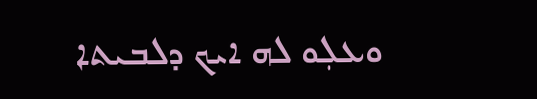ܘܥܠܼܘ ܠܗ ܐܝܟ ܕܠܒܝܬܐ